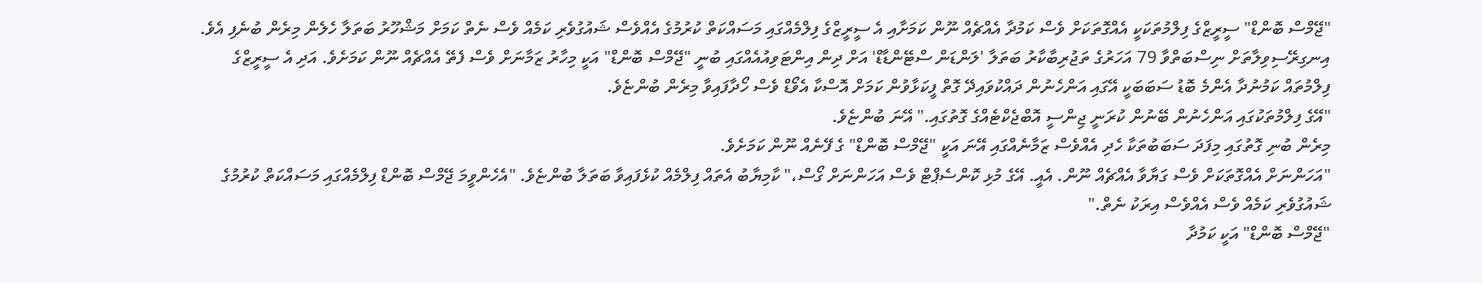"ޖޭމްސް ބޮންޑް" ސީރީޒްގެ ފިލްމުތަކަކީ އެއްގޮތަކަށް ވެސް ކަމުދާ އެއްޗެއް ނޫން ކަމަށާއި އެ ސީރީޒްގެ ފިލްމެއްގައި މަސައްކަތް ކުރުމުގެ އެއްވެސް ޝައުގުވެރި ކަމެއް ވެސް ނެތް ކަމަށް މަޝްހޫރު ބަތަލާ ހެލެން މިރެން ބުނެފި އެވެ.
އިނގިރޭސިވިލާތަށް ނިސްބަތްވާ 79 އަހަރުގެ ތަޖުރިބާކާރު ބަތަލާ 'ލަންޑަން ސްޓޭންޑާޑް' އަށް ދިން އިންޓަވިއުއެއްގައި ބުނީ "ޖޭމްސް ބޮންޑް" އަކީ މިހާރު ޒަމާނަށް ވެސް ފެތޭ އެއްޗެއް ނޫން ކަމަށެވެ. އަދި އެ ސީރީޒްގެ ފިލްމުތައް ކަމުނުދާ އެންމެ ބޮޑު ސަބަބަކީ އޭގައި އަންހެނުން ދައްކުވައިދޭ ގޮތް ފީކަޅާވުން ކަމަށް އޮސްކާ އެވޯޑް ވެސް ހޯދާފައިވާ މިރެން ބުންޏެވެ.
"އޭގެ ފިލްމުތަކުގައި އަންހެނުން ބޭނުން ކުރަނީ ޖިންސީ އޮބްޖެކްޓެއްގެ ގޮތުގައި." އޭނަ ބުންޏެވެ.
މިރެން ބުނި ގޮތުގައި މިފަދަ ސަބަބުތަކާ ހެދި އެއްވެސް ޒަމާނެއްގައި އޭނަ އަކީ "ޖޭމްސް ބޮންޑް" ގެ ފޭނެއް ނޫން ކަމަށެވެ.
"އަހަންނަށް އެއްގޮތަކަށް ވެސް ގަޔާވާ އެއްޗެއް ނޫން. އެއީ. އޭގެ މުޅި ކޮންސެޕްޓް ވެސް އަހަންނަށް ގޯސް،" ކާމިޔާބު އެތައް ފިލްމެއް ކުޅެފައިވާ ބަތަލާ ބުންޏެވެ. "އެހެންވީމަ ޖޭމްސް ބޮންޑް ފިލްމެއްގައި މަސައްކަތް ކުރުމުގެ ޝައުގުވެރި ކަމެއް ވެސް އެއްވެސް އިރަކު ނެތް."
"ޖޭމްސް ބޮންޑް" އަކީ ކަމުދާ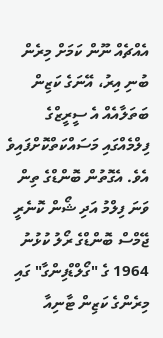އެއްޗެއް ނޫން ކަމަށް މިރެން ބުނި އިރު، އޭނަގެ ކަޒިން ބަތަލާއެއް އެ ސީރީޒްގެ ފިލްމެއްގައި މަސައްކަތްކޮށްފައިވެ އެވެ. އެގޮތުން ބޮންޑްގެ ތިން ވަނަ ފިލްމު އަދި ޝޯން ކޮނެރީ ޖޭމްސް ބޮންޑްގެ ރޯލު ކުޅުނު 1964 ގެ "ގޯލްޑްފިންގާ" ގައި މިރެންގެ ކަޒިން ޓާނިއާ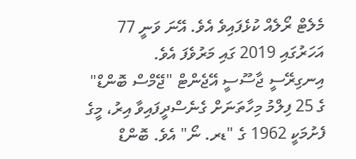މެލެޓް ރޯލެއް ކުޅެފައިވެ އެވެ. އޭނަ ވަނީ 77 އަހަރުގައި 2019 ގައި މަރުވެފަ އެވެ.
އިނގިރޭސީ ޖާސޫސީ އޭޖެންޓް "ޖޭމްސް ބޮންޑް" ގެ 25 ފިލްމު މިހާތަނަށް ގެނެސްދީފައިވާ އިރު، މީގެ ފެށުމަކީ 1962 ގެ "ޑރ. ނޯ" އެވެ. ބޮންޑް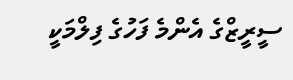ސީރީޒްގެ އެންމެ ފަހުގެ ފިލްމަކީ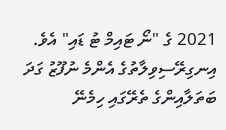2021 ގެ "ނޯ ޓައިމް ޓު ޑައި" އެވެ.
އިނގިރޭސިވިލާތުގެ އެންމެ ނުފޫޒު ގަދަ ބަތަލާއިންގެ ތެރޭގައި ހިމެނޭ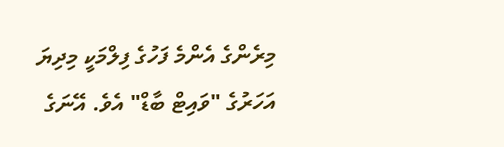މިރެންގެ އެންމެ ފަހުގެ ފިލްމަކީ މިދިޔަ އަހަރުގެ "ވައިޓް ބާޑް" އެވެ. އޭނަގެ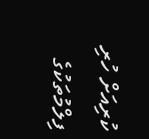ކުރިއަށް ހުރި ފިލްމުތަކުގެ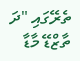ތެރޭގައި "ދަ ތާޒްޑޭ މާޑާ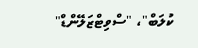ކުލަބް"، "ސްވިޓްޒަލޭންޑް"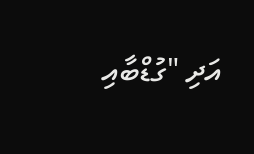އަދި "ގުޑްބާއި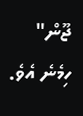ޖޫން" ހިމެނެ އެވެ.